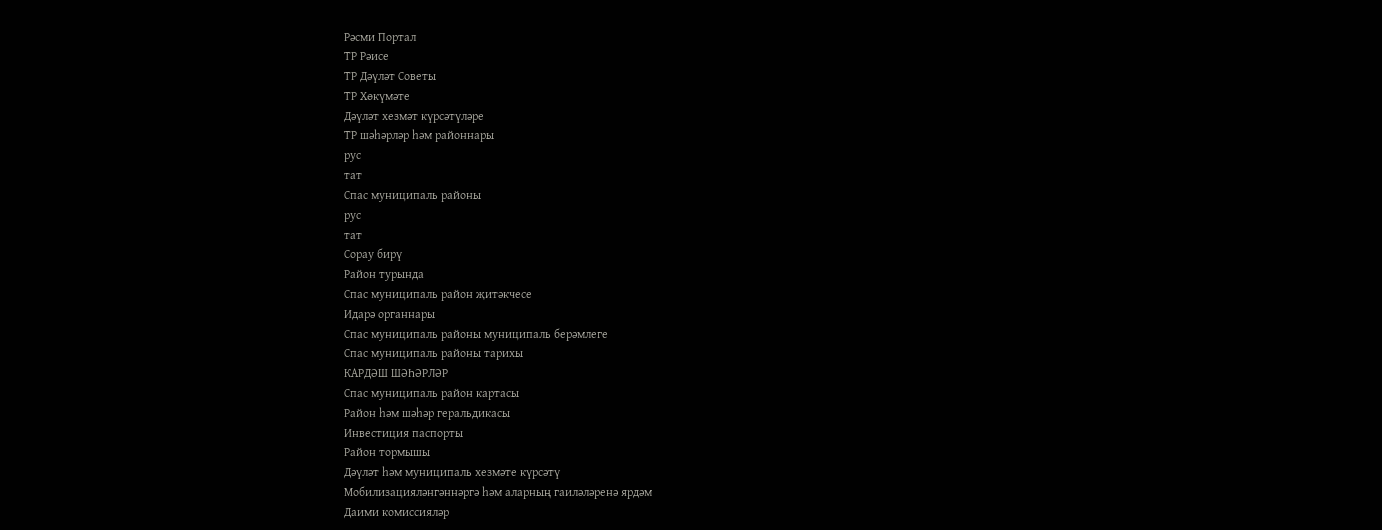Рәсми Портал
ТР Рәисе
ТР Дәүләт Советы
ТР Хөкүмәте
Дәүләт хезмәт күрсәтүләре
ТР шәһәрләр һәм районнары
рус
тат
Спас муниципаль районы
рус
тат
Сорау бирү
Район турында
Спас муниципаль район җитәкчесе
Идарә органнары
Спас муниципаль районы муниципаль берәмлеге
Спас муниципаль районы тарихы
КАРДӘШ ШӘҺӘРЛӘР
Спас муниципаль район картасы
Район һәм шәһәр геральдикасы
Инвестиция паспорты
Район тормышы
Дәүләт һәм муниципаль хезмәте күрсәтү
Мобилизацияләнгәннәргә һәм аларның гаиләләренә ярдәм
Даими комиссияләр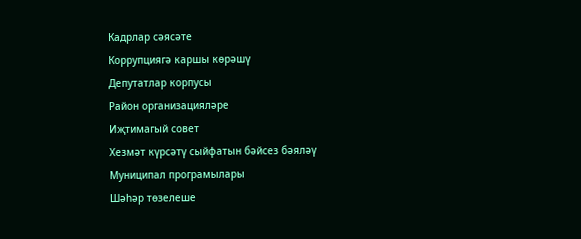Кадрлар сәясәте
Коррупциягә каршы көрәшү
Депутатлар корпусы
Район организацияләре
Иҗтимагый совет
Хезмәт күрсәтү сыйфатын бәйсез бәяләү
Муниципал програмылары
Шәһәр төзелеше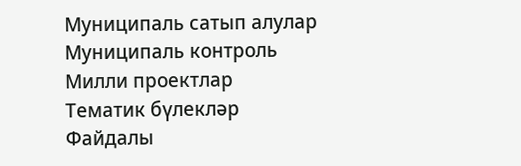Муниципаль сатып алулар
Муниципаль контроль
Милли проектлар
Тематик бүлекләр
Файдалы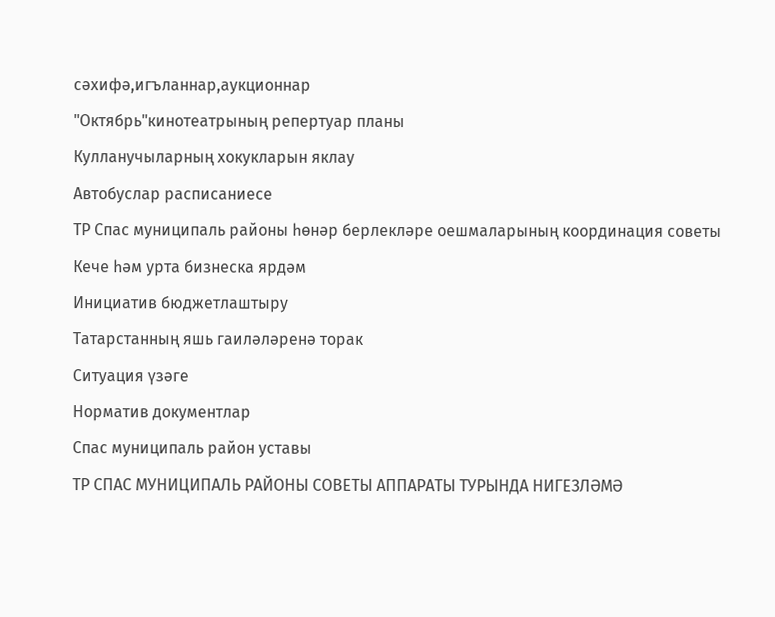сәхифә,игъланнар,аукционнар
"Октябрь"кинотеатрының репертуар планы
Кулланучыларның хокукларын яклау
Автобуслар расписаниесе
ТР Спас муниципаль районы һөнәр берлекләре оешмаларының координация советы
Кече һәм урта бизнеска ярдәм
Инициатив бюджетлаштыру
Татарстанның яшь гаиләләренә торак
Ситуация үзәге
Норматив документлар
Спас муниципаль район уставы
ТР СПАС МУНИЦИПАЛЬ РАЙОНЫ СОВЕТЫ АППАРАТЫ ТУРЫНДА НИГЕЗЛӘМӘ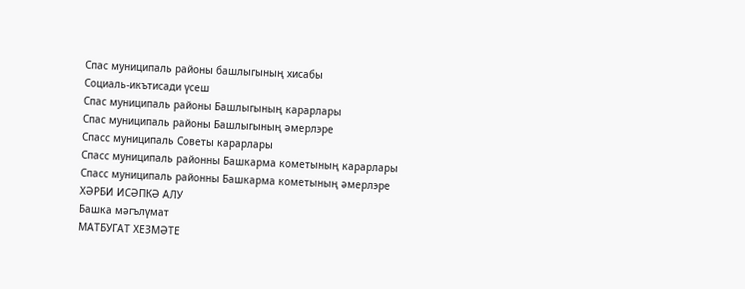Спас муниципаль районы башлыгының хисабы
Социаль-икътисади үсеш
Спас муниципаль районы Башлыгының карарлары
Спас муниципаль районы Башлыгының әмерлэре
Спасс муниципаль Советы карарлары
Спасс муниципаль районны Башкарма кометының карарлары
Спасс муниципаль районны Башкарма кометының әмерлэре
ХӘРБИ ИСӘПКӘ АЛУ
Башка мәгълүмат
МАТБУГАТ ХЕЗМӘТЕ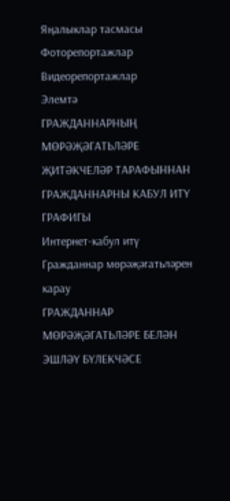Яңалыклар тасмасы
Фоторепортажлар
Видеорепортажлар
Элемтә
ГРАЖДАННАРНЫҢ МӨРӘҖӘГАТЬЛӘРЕ
ҖИТӘКЧЕЛӘР ТАРАФЫННАН ГРАЖДАННАРНЫ КАБУЛ ИТҮ ГРАФИГЫ
Интернет-кабул итү
Гражданнар мөрәҗәгатьләрен карау
ГРАЖДАННАР МӨРӘҖӘГАТЬЛӘРЕ БЕЛӘН ЭШЛӘҮ БҮЛЕКЧӘСЕ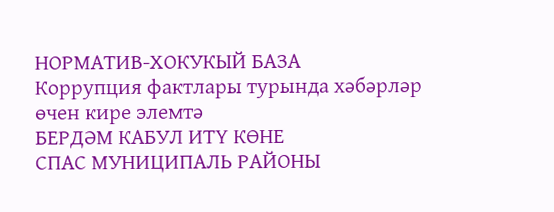НОРМАТИВ-ХОКУКЫЙ БАЗА
Коррупция фактлары турында хәбәрләр өчен кире элемтә
БЕРДӘМ КАБУЛ ИТҮ КӨНЕ
СПАС МУНИЦИПАЛЬ РАЙОНЫ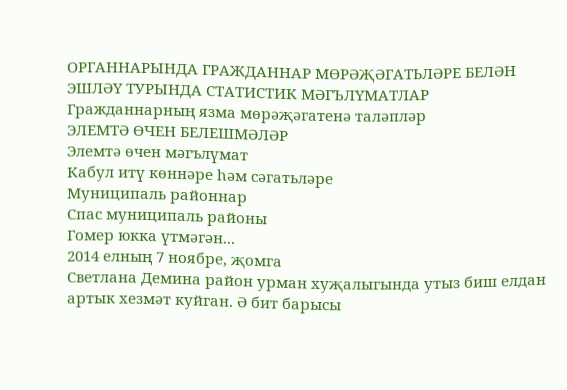ОРГАННАРЫНДА ГРАЖДАННАР МӨРӘҖӘГАТЬЛӘРЕ БЕЛӘН ЭШЛӘҮ ТУРЫНДА СТАТИСТИК МӘГЪЛҮМАТЛАР
Гражданнарның язма мөрәҗәгатенә таләпләр
ЭЛЕМТӘ ӨЧЕН БЕЛЕШМӘЛӘР
Элемтә өчен мәгълүмат
Кабул итү көннәре һәм сәгатьләре
Муниципаль районнар
Спас муниципаль районы
Гомер юкка үтмәгән...
2014 елның 7 ноябре, җомга
Светлана Демина район урман хуҗалыгында утыз биш елдан артык хезмәт куйган. Ә бит барысы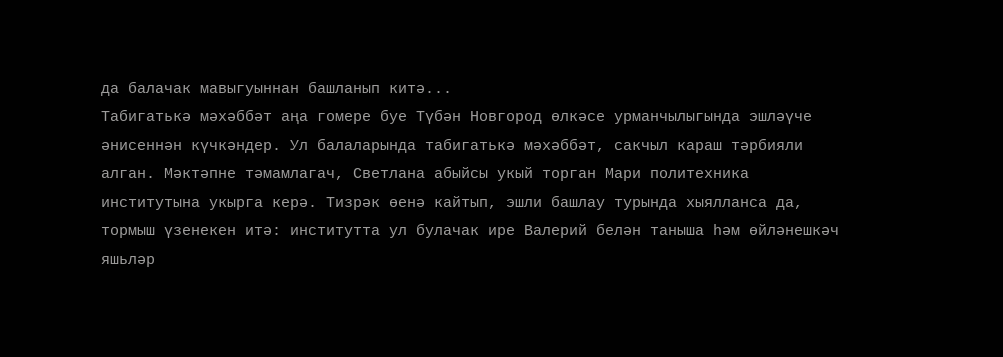да балачак мавыгуыннан башланып китә...
Табигатькә мәхәббәт аңа гомере буе Түбән Новгород өлкәсе урманчылыгында эшләүче әнисеннән күчкәндер. Ул балаларында табигатькә мәхәббәт, сакчыл караш тәрбияли алган. Мәктәпне тәмамлагач, Светлана абыйсы укый торган Мари политехника институтына укырга керә. Тизрәк өенә кайтып, эшли башлау турында хыялланса да, тормыш үзенекен итә: институтта ул булачак ире Валерий белән таныша һәм өйләнешкәч яшьләр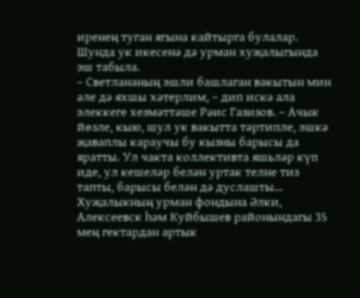иренең туган ягына кайтырга булалар. Шунда ук икесенә дә урман хуҗалыгында эш табыла.
– Светлананың эшли башлаган вакытын мин әле дә яхшы хәтерлим, – дип искә ала элеккеге хезмәттәше Рәис Газизов. – Ачык йөзле, кыю, шул ук вакытта тәртипле, эшкә җаваплы караучы бу кызны барысы да яратты. Ул чакта коллективта яшьләр күп иде, ул кешеләр белән уртак телне тиз тапты, барысы белән дә дуслашты...
Хуҗалыкның урман фондына Әлки, Алексеевск һәм Куйбышев районындагы 35 мең гектардан артык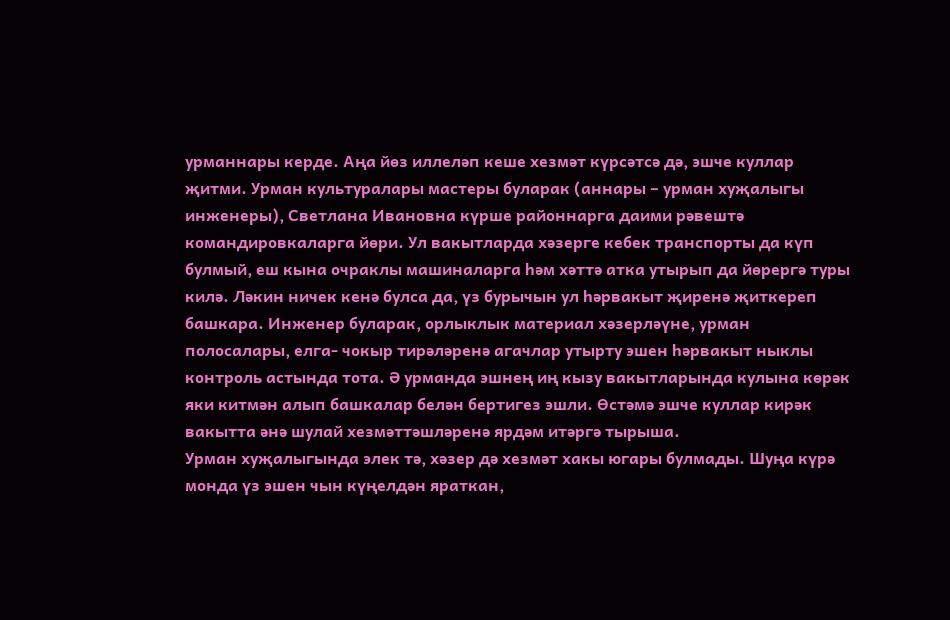урманнары керде. Аңа йөз иллеләп кеше хезмәт күрсәтсә дә, эшче куллар җитми. Урман культуралары мастеры буларак (аннары – урман хуҗалыгы инженеры), Светлана Ивановна күрше районнарга даими рәвештә командировкаларга йөри. Ул вакытларда хәзерге кебек транспорты да күп булмый, еш кына очраклы машиналарга һәм хәттә атка утырып да йөрергә туры килә. Ләкин ничек кенә булса да, үз бурычын ул һәрвакыт җиренә җиткереп башкара. Инженер буларак, орлыклык материал хәзерләүне, урман полосалары, елга- чокыр тирәләренә агачлар утырту эшен һәрвакыт ныклы контроль астында тота. Ә урманда эшнең иң кызу вакытларында кулына көрәк яки китмән алып башкалар белән бертигез эшли. Өстәмә эшче куллар кирәк вакытта әнә шулай хезмәттәшләренә ярдәм итәргә тырыша.
Урман хуҗалыгында элек тә, хәзер дә хезмәт хакы югары булмады. Шуңа күрә монда үз эшен чын күңелдән яраткан,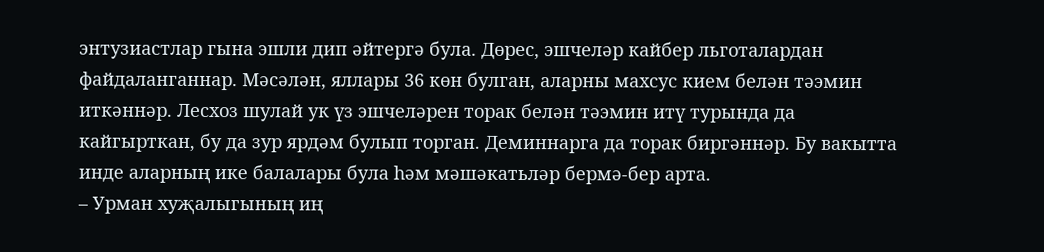энтузиастлар гына эшли дип әйтергә була. Дөрес, эшчеләр кайбер льготалардан файдаланганнар. Мәсәлән, яллары 36 көн булган, аларны махсус кием белән тәэмин иткәннәр. Лесхоз шулай ук үз эшчеләрен торак белән тәэмин итү турында да кайгырткан, бу да зур ярдәм булып торган. Деминнарга да торак биргәннәр. Бу вакытта инде аларның ике балалары була һәм мәшәкатьләр бермә-бер арта.
– Урман хуҗалыгының иң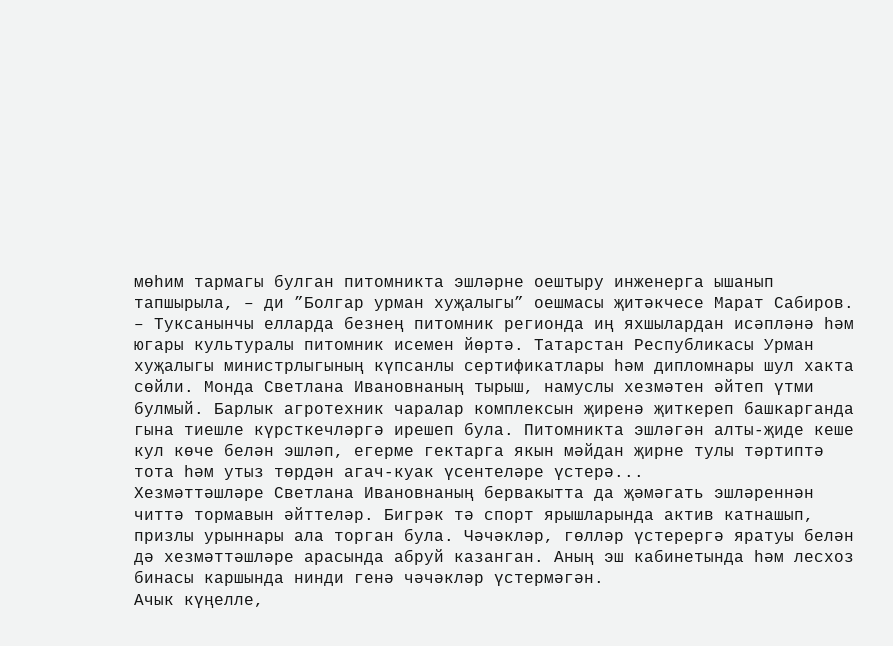мөһим тармагы булган питомникта эшләрне оештыру инженерга ышанып тапшырыла, – ди ”Болгар урман хуҗалыгы” оешмасы җитәкчесе Марат Сабиров. – Туксанынчы елларда безнең питомник регионда иң яхшылардан исәпләнә һәм югары культуралы питомник исемен йөртә. Татарстан Республикасы Урман хуҗалыгы министрлыгының күпсанлы сертификатлары һәм дипломнары шул хакта сөйли. Монда Светлана Ивановнаның тырыш, намуслы хезмәтен әйтеп үтми булмый. Барлык агротехник чаралар комплексын җиренә җиткереп башкарганда гына тиешле күрсткечләргә ирешеп була. Питомникта эшләгән алты-җиде кеше кул көче белән эшләп, егерме гектарга якын мәйдан җирне тулы тәртиптә тота һәм утыз төрдән агач-куак үсентеләре үстерә...
Хезмәттәшләре Светлана Ивановнаның бервакытта да җәмәгать эшләреннән читтә тормавын әйттеләр. Бигрәк тә спорт ярышларында актив катнашып, призлы урыннары ала торган була. Чәчәкләр, гөлләр үстерергә яратуы белән дә хезмәттәшләре арасында абруй казанган. Аның эш кабинетында һәм лесхоз бинасы каршында нинди генә чәчәкләр үстермәгән.
Ачык күңелле,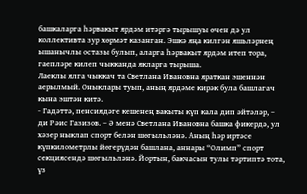башкаларга һәрвакыт ярдәм итәргә тырышуы өчен дә ул коллективта зур хөрмәт казанган. Эшкә яңа килгән яшьләрнең ышанычлы остазы булып, аларга һәрвакыт ярдәм итеп тора, гаепләре килеп чыкканда якларга тырыша.
Лаеклы ялга чыккач та Светлана Ивановна яраткан эшеннән аерылмый. Оныклары туып, аның ярдәме кирәк була башлагач кына эштән китә.
- Гадәттә, пенсиядәге кешенең вакыты күп кала дип әйтәләр, – ди Рәис Газизов. – Ә менә Светлана Ивановна башка фикердә, ул хәзер ныклап спорт белән шөгыльләнә. Аның һәр иртәсе күпкилометрлы йөгерүдән башлана, аннары “Олимп” спорт секциясендә шөгыльләнә. Йортын, бакчасын тулы тәртиптә тота, үз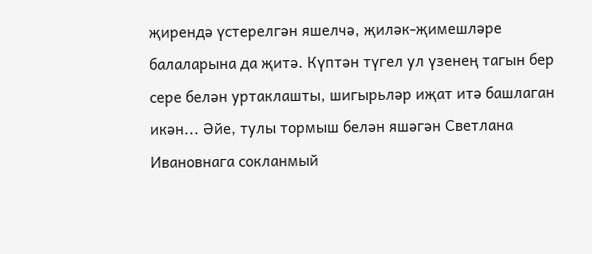җирендә үстерелгән яшелчә, җиләк-җимешләре балаларына да җитә. Күптән түгел ул үзенең тагын бер сере белән уртаклашты, шигырьләр иҗат итә башлаган икән... Әйе, тулы тормыш белән яшәгән Светлана Ивановнага сокланмый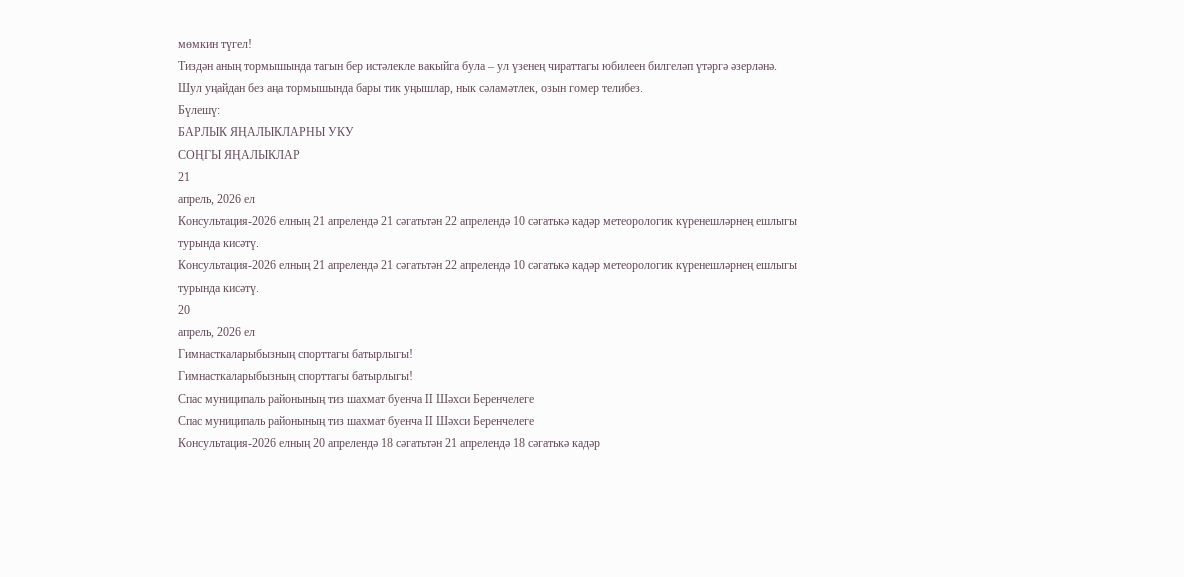мөмкин түгел!
Тиздән аның тормышында тагын бер истәлекле вакыйга була – ул үзенең чираттагы юбилеен билгеләп үтәргә әзерләнә. Шул уңайдан без аңа тормышында бары тик уңышлар, нык сәламәтлек, озын гомер телибез.
Бүлешү:
БАРЛЫК ЯҢАЛЫКЛАРНЫ УКУ
СОҢГЫ ЯҢАЛЫКЛАР
21
апрель, 2026 ел
Консультация-2026 елның 21 апрелендә 21 сәгатьтән 22 апрелендә 10 сәгатькә кадәр метеорологик күренешләрнең ешлыгы турында кисәтү.
Консультация-2026 елның 21 апрелендә 21 сәгатьтән 22 апрелендә 10 сәгатькә кадәр метеорологик күренешләрнең ешлыгы турында кисәтү.
20
апрель, 2026 ел
Гимнасткаларыбызның спорттагы батырлыгы!
Гимнасткаларыбызның спорттагы батырлыгы!
Спас муниципаль районының тиз шахмат буенча II Шәхси Беренчелеге
Спас муниципаль районының тиз шахмат буенча II Шәхси Беренчелеге
Консультация-2026 елның 20 апрелендә 18 сәгатьтән 21 апрелендә 18 сәгатькә кадәр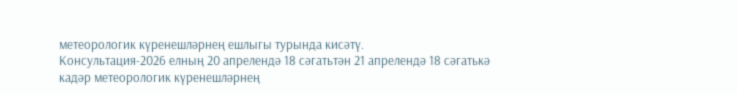метеорологик күренешләрнең ешлыгы турында кисәтү.
Консультация-2026 елның 20 апрелендә 18 сәгатьтән 21 апрелендә 18 сәгатькә кадәр метеорологик күренешләрнең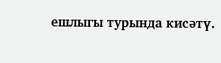ешлыгы турында кисәтү.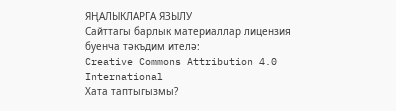ЯҢАЛЫКЛАРГА ЯЗЫЛУ
Сайттагы барлык материаллар лицензия буенча тәкъдим ителә:
Creative Commons Attribution 4.0 International
Хата таптыгызмы?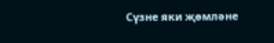Сүзне яки җөмләне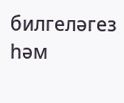билгеләгез һәм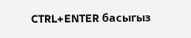CTRL+ENTER басыгыз